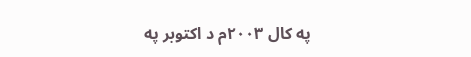په کال ۲۰۰۳م د اکتوبر په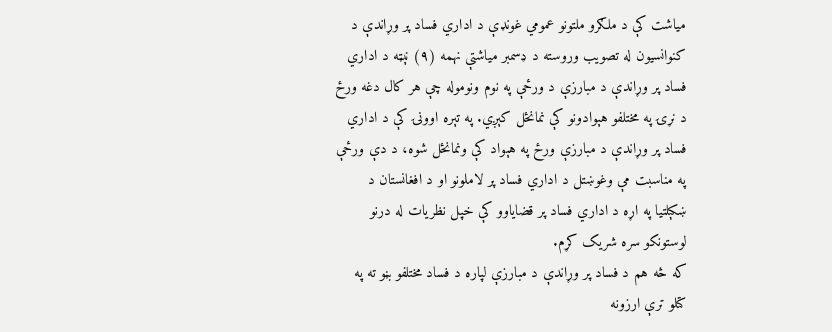میاشت کې د ملګرو ملتونو عمومي غونډې د اداري فساد پر وړاندې د کنوانسیون له تصویب وروسته د ډسمبر میاشتې نهمه (۹) نېټه د اداري فساد پر وړاندې د مبارزې د ورځې په نوم ونوموله چې هر کال دغه ورځ د نړۍ په مختلفو هېوادونو کې نمانځل کېږي. په تېره اوونۍ کې د اداري فساد پر وړاندې د مبارزې ورځ په هېواد کې ونمانځل شوه، د دې ورځې په مناسبت مې وغوښتل د اداري فساد پر لاملونو او د افغانستان د ښکېلتیا په اړه د اداري فساد پر قضایاوو کې خپل نظریات له درنو لوستونکو سره شریک کړم.
که څه هم د فساد پر وړاندې د مبارزې لپاره د فساد مختلفو بڼو ته په کتلو ترې ارزونه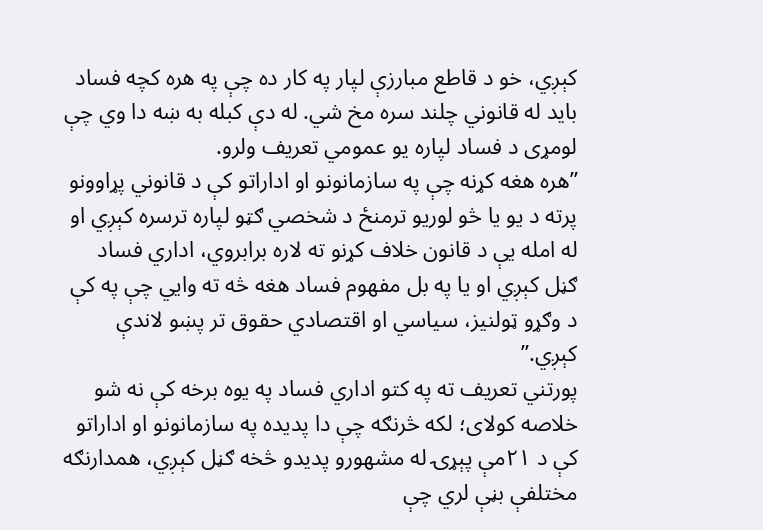کېږي، خو د قاطع مبارزې لپار په کار ده چې په هره کچه فساد باید له قانوني چلند سره مخ شي. له دې کبله به ښه دا وي چې لومړی د فساد لپاره یو عمومي تعریف ولرو.
ʺهره هغه کړنه چې په سازمانونو او اداراتو کې د قانوني پړاوونو پرته د یو یا څو لوریو ترمنځ د شخصي ګټو لپاره ترسره کېږي او له امله یې د قانون خلاف کړنو ته لاره برابروي، اداري فساد ګڼل کېږي او یا په بل مفهوم فساد هغه څه ته وایي چې په کې د وګړو ټولنیز، سیاسي او اقتصادي حقوق تر پښو لاندې کېږي.ʺ
پورتني تعریف ته په کتو اداري فساد په یوه برخه کې نه شو خلاصه کولای؛ لکه څرنګه چې دا پدیده په سازمانونو او اداراتو کې د ۲۱مې پېړۍ له مشهورو پدیدو څخه ګڼل کېږي، همدارنګه مختلفې بڼې لري چې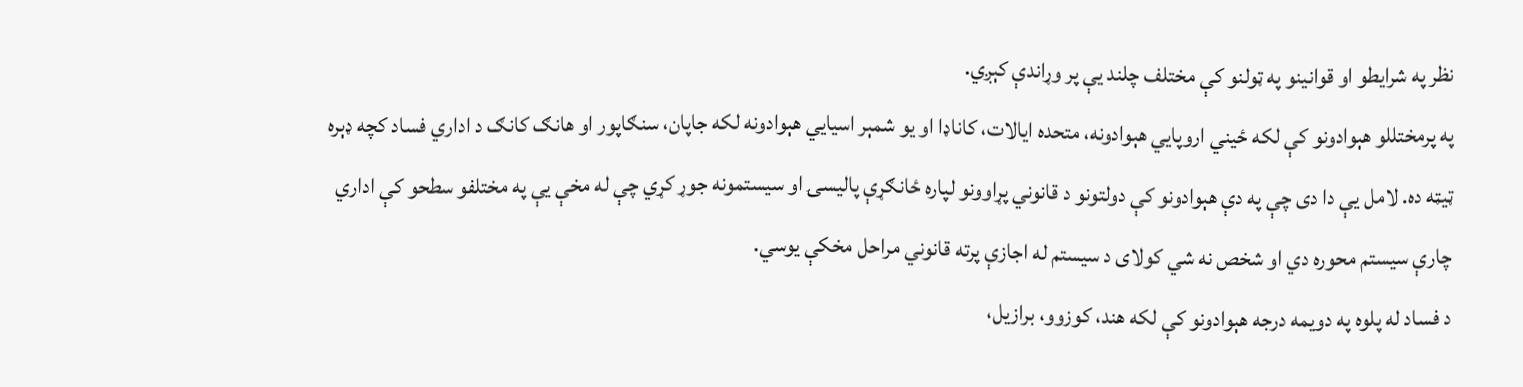نظر په شرایطو او قوانینو په ټولنو کې مختلف چلند یې پر وړاندې کېږي.
په پرمختللو هېوادونو کې لکه ځيني اروپایي هېوادونه، متحده ایالات، کاناډا او یو شمېر اسیایي هېوادونه لکه جاپان، سنګاپور او هانګ کانګ د اداري فساد کچه ډېره ټيټه ده. لامل یې دا دی چې په دې هېوادونو کې دولتونو د قانوني پړاوونو لپاره ځانګړې پالیسۍ او سیستمونه جوړ کړي چې له مخې یې په مختلفو سطحو کې اداري چارې سیستم محوره دي او شخص نه شي کولای د سیستم له اجازې پرته قانوني مراحل مخکې یوسي.
د فساد له پلوه په دویمه درجه هېوادونو کې لکه هند، کوزوو، برازیل،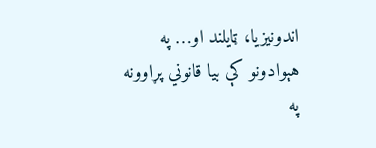اندونیزیا، ټایلند او… په هېوادونو کې بیا قانوني پړاوونه په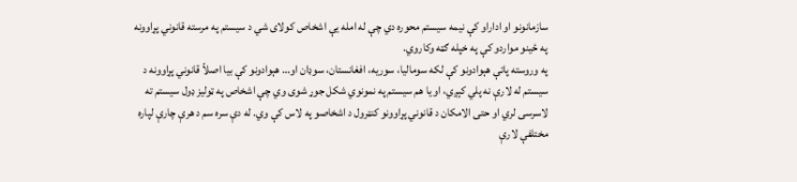سازمانونو او اداراو کې نیمه سیستم محوره دي چې له امله یې اشخاص کولای شي د سیستم په مرسته قانوني پړاوونه په ځينو مواردو کې په خپله ګټه وکاروي.
په وروسته پاتې هېوادونو کې لکه سومالیا، سوریه، افغانستان، سوډان او… هېوادونو کې بیا اصلاً قانوني پړاوونه د سیستم له لارې نه پلي کېږي، او یا هم سیستم په نمونوي شکل جوړ شوی وي چې اشخاص په ټولیز ډول سیستم ته لاسرسی لري او حتی الامکان د قانوني پړاوونو کنټرول د اشخاصو په لاس کې وي. له دې سره سم د هرې چارې لپاره مختلفې لارې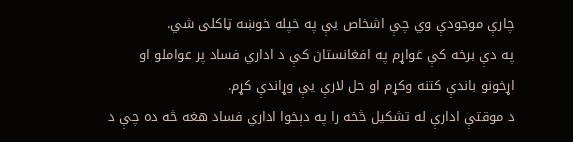چارې موجودې وي چې اشخاص یې په خپله خوښه ټاکلی شي.
په دې برخه کې غواړم په افغانستان کې د اداري فساد پر عواملو او اړخونو باندې کتنه وکړم او حل لارې یې وړاندې کړم.
د موقتې ادارې له تشکیل څخه را په دېخوا اداري فساد هغه څه ده چې د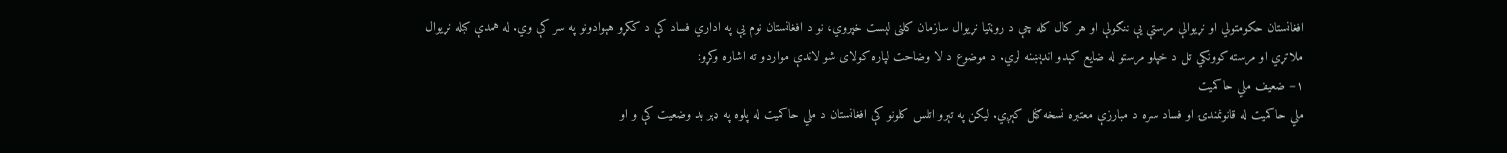افغانستان حکومتولي او نړیوالې مرستې یې ننګولې او هر کال کله چې د روڼتیا نړیوال سازمان کلنی لېست خپروي، نو د افغانستان نوم یې په اداري فساد کې د ککړو هېوادونو په سر کې وي. له همدې کبله نړیوال ملاتړي او مرسته کوونکي تل د خپلو مرستو له ضایع کېدو اندېښنه لري. د موضوع د لا وضاحت لپاره کولای شو لاندې مواردو ته اشاره وکړو:
۱– ضعیف ملي حاکمیت
ملي حاکمیت له قانونمندۍ او فساد سره د مبارزې معتبره نسخه ګڼل کېږي. لیکن په تېرو اتلس کلونو کې افغانستان د ملي حاکمیت له پلوه په ډېر بد وضعیت کې و او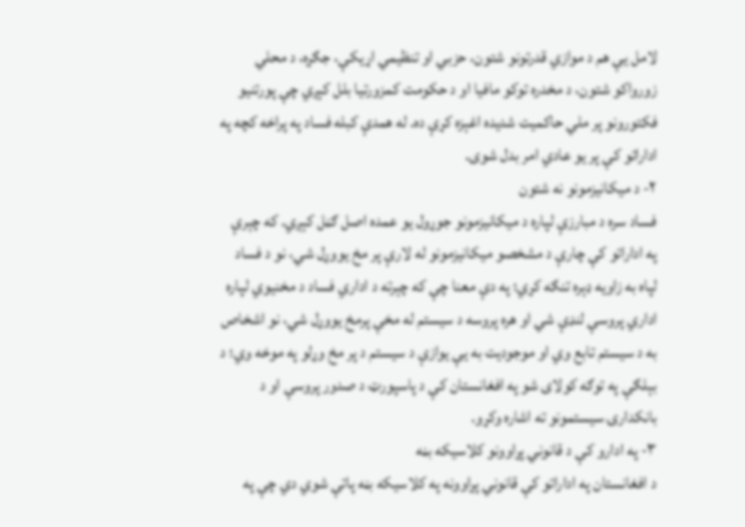لامل یې هم د موازي قدرتونو شتون، حزبي او تنظیمي اړیکې، جګړه، د محلي زورواکو شتون، د مخدره توکو مافیا او د حکومت کمزورتیا بلل کېږي چې پورتنیو فکتورونو پر ملي حاکمیت شدیده اغېزه کړې ده. له همدې کبله فساد په پراخه کچه په اداراتو کې پر یو عادي امر بدل شوی.
۲- د میکانیزمونو نه شتون
فساد سره د مبارزې لپاره د میکانیزمونو جوړول یو عمده اصل ګڼل کېږي. که چېرې په اداراتو کې چارې د مشخصو میکانیزمونو له لارې پر مخ یووړل شي، نو د فساد لپاه به زاویه ډېره تنګه کړي؛ په دې معنا چې که چېرته د اداري فساد د مخنیوي لپاره اداري پروسې لنډې شي او هره پروسه د سیستم له مخې پرمخ یووړل شي، نو اشخاص به د سیستم تابع وي او موجودیت به یې یوازې د سیستم د پر مخ وړلو په موخه وي؛ د بېلګې په توګه کولای شو په افغانستان کې د پاسپورټ د صدور پروسې او د بانکدارۍ سیستمونو ته اشاره وکړو.
۳- په ادارو کې د قانوني پړاوونو کلاسیکه بڼه
د افغانستان په اداراتو کې قانوني پړاوونه په کلاسیکه بڼه پاتې شوي دي چې په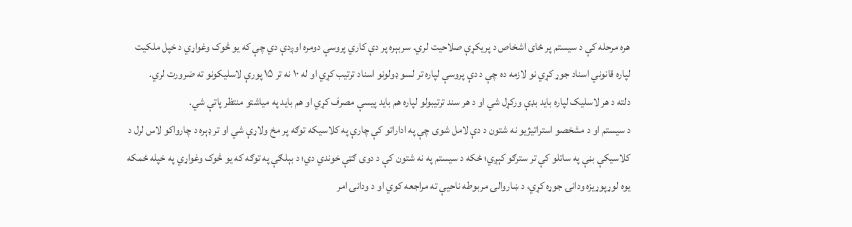هره مرحله کې د سیستم پر ځای اشخاص د پریکړې صلاحیت لري. سربېره پر دې کاري پروسې دومره اوږدې دي چې که یو څوک وغواړي د خپل ملکیت لپاره قانوني اسناد جوړ کړي نو لازمه ده چې د دې پروسې لپاره تر لسو ډولونو اسناد ترتیب کړي او له ۱۰ نه تر ۱۵ پورې لاسلیکونو ته ضرورت لري.
دلته د هر لاسلیک لپاره باید بډې ورکړل شي او د هر سند ترتیبولو لپاره هم باید پیسې مصرف کړي او هم باید په میاشتو منتظر پاتې شي.
د سیستم او د مشخصو استراتیژیو نه شتون د دې لامل شوی چې په اداراتو کې چارې په کلاسیکه توګه پر مخ ولاړې شي او تر ډېره د چارواکو لاس لرل د کلاسیکې بڼې په ساتلو کې تر سترګو کېږي؛ ځکه د سیستم په نه شتون کې د دوی ګټې خوندي دي؛ د بېلګې په توګه که یو څوک وغواړي په خپله ځمکه یوه لوړپوړیزه ودانۍ جوړه کړي، د ښاروالۍ مربوطه ناحیې ته مراجعه کوي او د ودانۍ امر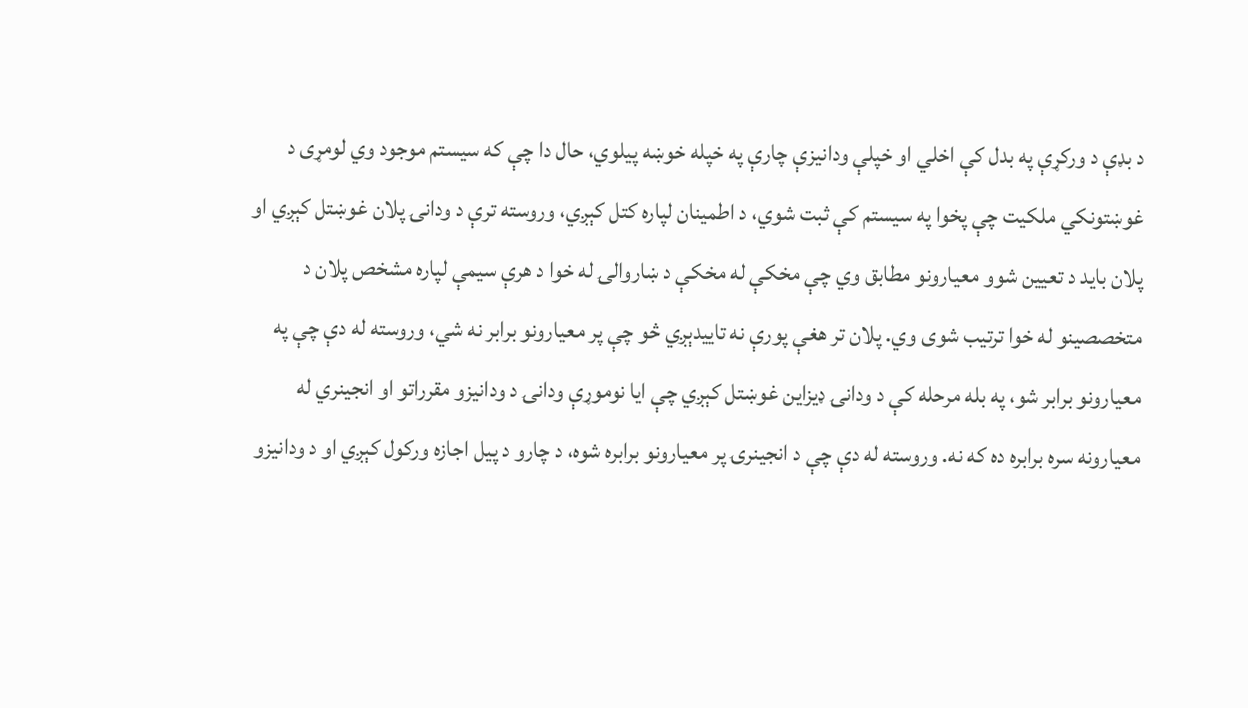د بډې د ورکړې په بدل کې اخلي او خپلې ودانیزې چارې په خپله خوښه پيلوي، حال دا چې که سیستم موجود وي لومړی د غوښتونکي ملکیت چې پخوا په سیستم کې ثبت شوي، د اطمینان لپاره کتل کېږي، وروسته ترې د ودانۍ پلان غوښتل کېږي او پلان باید د تعیین شوو معیارونو مطابق وي چې مخکې له مخکې د ښاروالۍ له خوا د هرې سیمې لپاره مشخص پلان د متخصصینو له خوا ترتیب شوی وي. پلان تر هغې پورې نه تاييدېږي څو چې پر معیارونو برابر نه شي، وروسته له دې چې په معیارونو برابر شو، په بله مرحله کې د ودانۍ ډیزاین غوښتل کېږي چې ایا نوموړې ودانۍ د ودانیزو مقرراتو او انجینري له معیارونه سره برابره ده که نه. وروسته له دې چې د انجینرۍ پر معیارونو برابره شوه، د چارو د پيل اجازه ورکول کېږي او د ودانیزو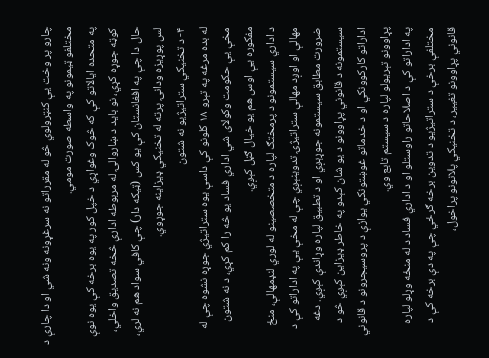چارو پر وخت یې کنټرولوي څو له مقرراتو نه سرغړونه ونه شي او دا چارې د مختلفو ټیمونو په واسطه صورت مومي.
په متحده ایالاتو کې که څوک وغواړي د خپل کور په یوه برخه کې یوه نوې کوټه جوړه کړي، نو باید د ښاروالۍ له مربوطه ادارې څخه تصدیق واخلي، حال دا چې په افغانستان کې یو کس (ټيکه دار) چې کافي سواد هم نه لري، لس پوړیزه ودانۍ پرته له تخنیکي ډيزاینه جوړوي.
۴- د تخنیکي ستراتیژیو نه شتون
له بده مرغه په تېرو ۱۸ کلونو کې داسې یوه ستراتیژي جوړه نشوه چې له مخې یې حکومت وکولای شي اداري فساد یو څه را کم کړي، د نه شتون مفکوره یې اوس هم یو خیال ګڼل کېږي.
د اداري سیستمونو د پرمختګ لپاره د متخصصینو له لوري لنډمهالې، منځ مهالې او اوږد مهالې ستراتیژۍ تدوینېږي چې له مخې یې په اداراتو کې د ضرورت مطابق سیستمونه جوړېږي او د تطبیق لپاره وړاندې کېږي. دغه سیستمونه د قانوني پړاوونو د یو شان کېدو په خاطر ډیزاین کېږي څو د اداراتو کارکوونکي او د خدماتو غوښتونکي یوازې د پروسیجرونو د قانوني پړاوونو تېریولو لپاره د سیستم تابع وي.
په اداراتو کې د اصلاحاتو راوستلو او د اداري فساد د له منځه وړلو لپاره مختلفې برخې د ستراتیژیو د تدوین برخه ګرځي چې په دې برخه کې د قانوني پړاوونو تغییر، د تخنیکي پلانونو پراخول،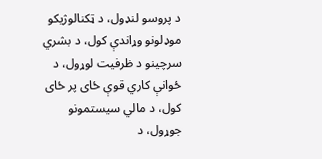د پروسو لنډول، د ټکنالوژیکو موډلونو وړاندې کول، د بشري سرچینو د ظرفیت لوړول، د ځوانې کاري قوې ځای پر ځای کول، د مالي سیستمونو جوړول، د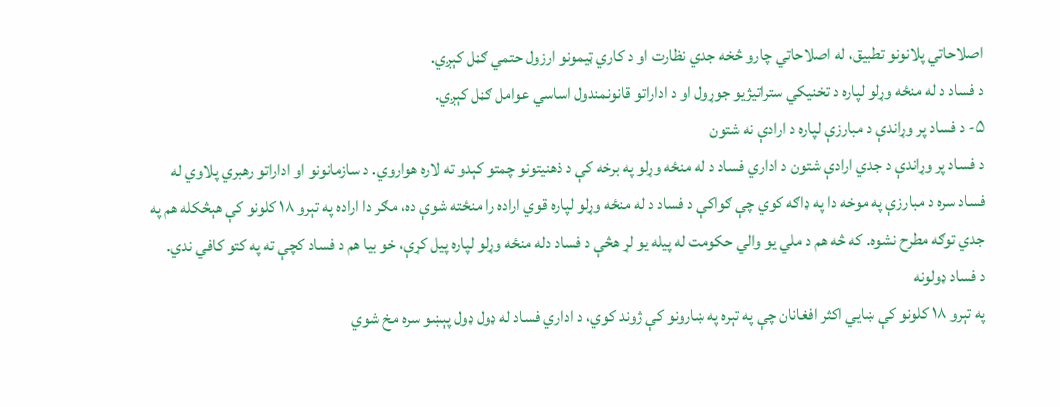اصلاحاتي پلانونو تطبیق، له اصلاحاتي چارو څخه جدي نظارت او د کاري ټیمونو ارزول حتمي ګڼل کېږي.
د فساد د له منځه وړلو لپاره د تخنیکي ستراتیژیو جوړول او د اداراتو قانونمندول اساسي عوامل ګڼل کېږي.
۵- د فساد پر وړاندې د مبارزې لپاره د ارادې نه شتون
د فساد پر وړاندې د جدي ارادې شتون د اداري فساد د له منځه وړلو په برخه کې د ذهنیتونو چمتو کېدو ته لاره هواروي. د سازمانونو او اداراتو رهبري پلاوي له فساد سره د مبارزې په موخه دا په ډاګه کوي چې ګواکې د فساد د له منځه وړلو لپاره قوي اراده را منځته شوې ده، مګر دا اراده په تېرو ۱۸ کلونو کې هېڅکله هم په جدي توګه مطرح نشوه. که څه هم د ملي یو والي حکومت له پیله یو لړ هڅې د فساد دله منځه وړلو لپاره پیل کړې، خو بیا هم د فساد کچې ته په کتو کافي ندي.
د فساد ډولونه
په تېرو ۱۸ کلونو کې ښایي اکثر افغانان چې په تېره په ښارونو کې ژوند کوي، د اداري فساد له ډول ډول پېښو سره مخ شوي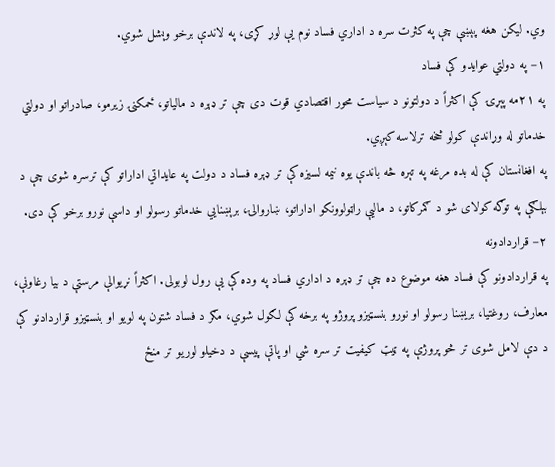وي. لیکن هغه پېښې چې په کثرت سره د اداري فساد نوم یې لوړ کړی، په لاندې برخو وېشل شوي.
۱– په دولتي عوایدو کې فساد
په ۲۱مه پېړۍ کې اکثراً د دولتونو د سیاست محور اقتصادي قوت دی چې تر ډېره د مالیاتو، ځمکنۍ زیرمو، صادراتو او دولتي خدماتو له وړاندې کولو څخه ترلاسه کېږي.
په افغانستان کې له بده مرغه په تېره څه باندې یوه نیمه لسیزه کې تر ډېره فساد د دولت په عایداتي اداراتو کې ترسره شوی چې د بېلګې په توګه کولای شو د ګمرکاتو، د مالیې راټولوونکو اداراتو، ښاروالۍ، برېښنايي خدماتو رسولو او داسې نورو برخو کې دی.
۲– قراردادونه
په قراردادونو کې فساد هغه موضوع ده چې تر ډېره د اداري فساد په وده کې یې رول لوبولی. اکثراً نړیوالې مرستې د بیا رغاونې، معارف، روغتیا، بریښنا رسولو او نورو بنسټيزو پروژو په برخه کې لګول شوي، مګر د فساد شتون په لویو او بنسټیزو قراردادنو کې د دې لامل شوی تر څو پروژې په ټيټ کیفیت تر سره شي او پاتې پيسې د دخیلو لوریو تر منځ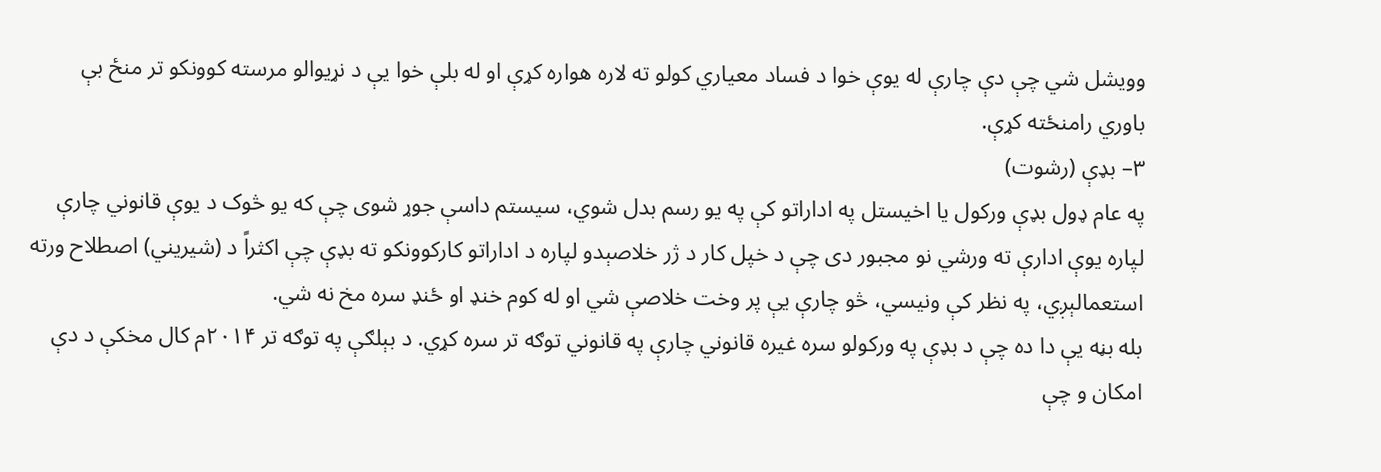وویشل شي چې دې چارې له یوې خوا د فساد معیاري کولو ته لاره هواره کړې او له بلې خوا یې د نړیوالو مرسته کوونکو تر منځ بې باوري رامنځته کړې.
۳– بډې (رشوت)
په عام ډول بډې ورکول یا اخیستل په اداراتو کې په یو رسم بدل شوي، سیستم داسې جوړ شوی چې که یو څوک د یوې قانوني چارې لپاره یوې ادارې ته ورشي نو مجبور دی چې د خپل کار د ژر خلاصېدو لپاره د اداراتو کارکوونکو ته بډې چې اکثراً د (شیریني) اصطلاح ورته استعمالېږي، په نظر کې ونیسي، څو چارې یې پر وخت خلاصې شي او له کوم خنډ او ځنډ سره مخ نه شي.
بله بڼه یې دا ده چې د بډې په ورکولو سره غیره قانوني چارې په قانوني توګه تر سره کړي. د بېلګې په توګه تر ۲۰۱۴م کال مخکې د دې امکان و چې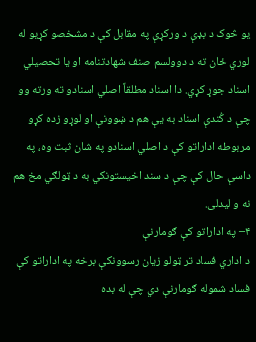یو څوک د بډې د ورکړې په مقابل کې د مشخصو کړیو له لوري ځان ته د دوولسم صنف شهادتنامه او یا تحصیلي اسناد جوړ کړي. دا اسناد مطلقاً اصلي اسنادو ته ورته وو چې د کُندې اسناد به یې هم د ښوونې او لوړو زده کړو مربوطه اداراتو کې د اصلي اسنادو په شان ثبت وه، په داسې حال کې چې د سند اخیستونکي به د ټولګي مخ هم نه و لیدلی.
۴– په اداراتو کې ګومارنې
د اداري فساد تر ټولو زیان رسوونکې برخه په اداراتو کې فساد شموله ګومارنې دي چې له بده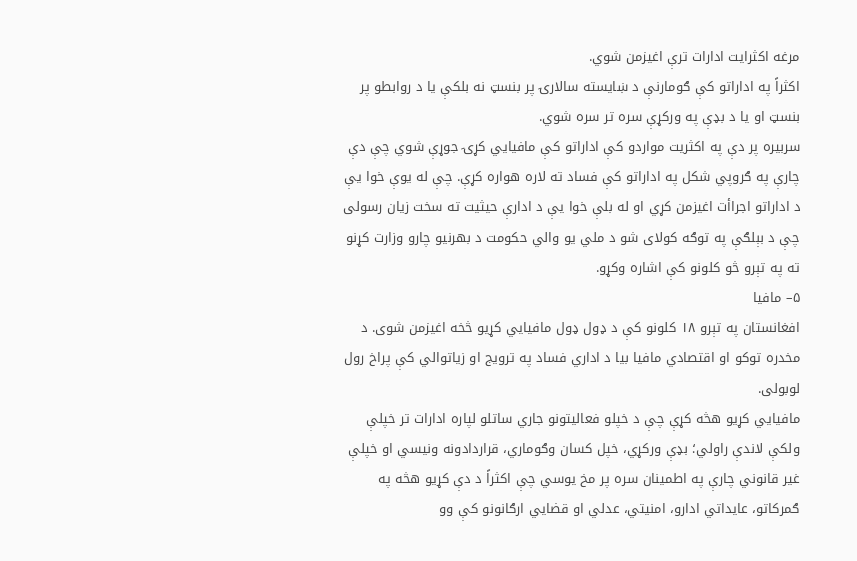مرغه اکثرایت ادارات ترې اغیزمن شوي.
اکثراً په اداراتو کې ګومارنې د ښایسته سالارۍ پر بنسټ نه بلکې یا د روابطو پر بنسټ او یا د بډې په ورکړې سره تر سره شوي.
سربیره پر دې په اکثریت مواردو کې اداراتو کې مافیایي کړۍ جوړې شوي چې دې چارې په ګروپي شکل په اداراتو کې فساد ته لاره هواره کړې. چې له یوې خوا یې د اداراتو اجراأت اغیزمن کړي او له بلې خوا یې د ادارې حیثیت ته سخت زیان رسولی چې د بېلګې په توګه کولای شو د ملي یو والي حکومت د بهرنیو چارو وزارت کړنو ته په تېرو څو کلونو کې اشاره وکړو.
۵– مافیا
افغانستان په تېرو ۱۸ کلونو کې د ډول ډول مافیایي کړیو څخه اغیزمن شوی. د مخدره توکو او اقتصادي مافیا بیا د اداري فساد په ترویج او زیاتوالي کې پراخ رول لوبولی.
مافیایي کړیو هڅه کړې چې د خپلو فعالیتونو جاري ساتلو لپاره ادارات تر خپلې ولکې لاندې راولي؛ بډې ورکړي، خپل کسان وګوماري، قراردادونه ونیسي او خپلې غیر قانوني چارې په اطمینان سره پر مخ یوسي چې اکثراً د دې کړیو هڅه په ګمرکاتو، عایداتي ادارو، امنیتي، عدلي او قضایي ارګانونو کې وو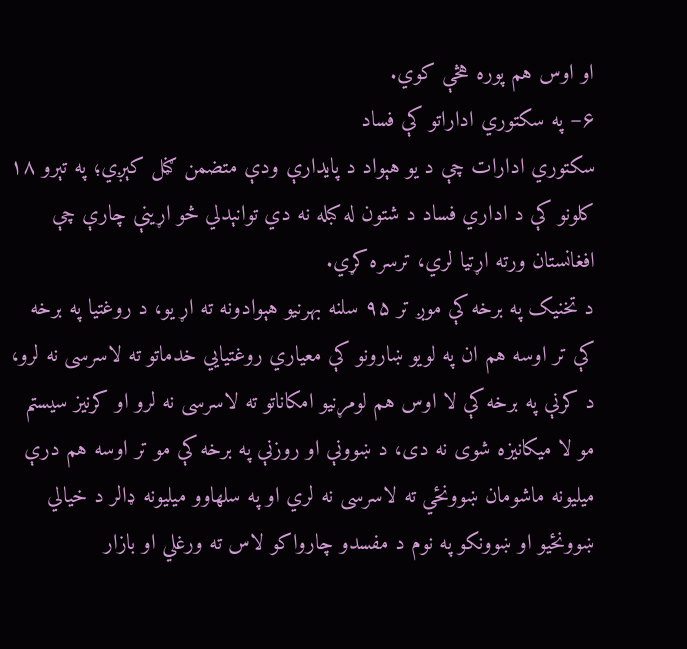او اوس هم پوره هڅې کوي.
۶– په سکتوري اداراتو کې فساد
سکتوري ادارات چې د یو هېواد د پایدارې ودې متضمن ګڼل کېږي؛ په تېرو ۱۸ کلونو کې د اداري فساد د شتون له کبله نه دي توانېدلي څو اړینې چارې چې افغانستان ورته اړتیا لري، ترسره کړي.
د تخنیک په برخه کې موږ تر ۹۵ سلنه بهرنیو هېوادونه ته اړ یو، د روغتیا په برخه کې تر اوسه هم ان په لویو ښارونو کې معیاري روغتیایي خدماتو ته لاسرسی نه لرو، د کرنې په برخه کې لا اوس هم لومړنیو امکاناتو ته لاسرسی نه لرو او کرنیز سیستم مو لا میکانیزه شوی نه دی، د ښوونې او روزنې په برخه کې مو تر اوسه هم درې میلیونه ماشومان ښوونځي ته لاسرسی نه لري او په سلهاوو میلیونه ډالر د خیالي ښوونځيو او ښوونکو په نوم د مفسدو چارواکو لاس ته ورغلي او بازار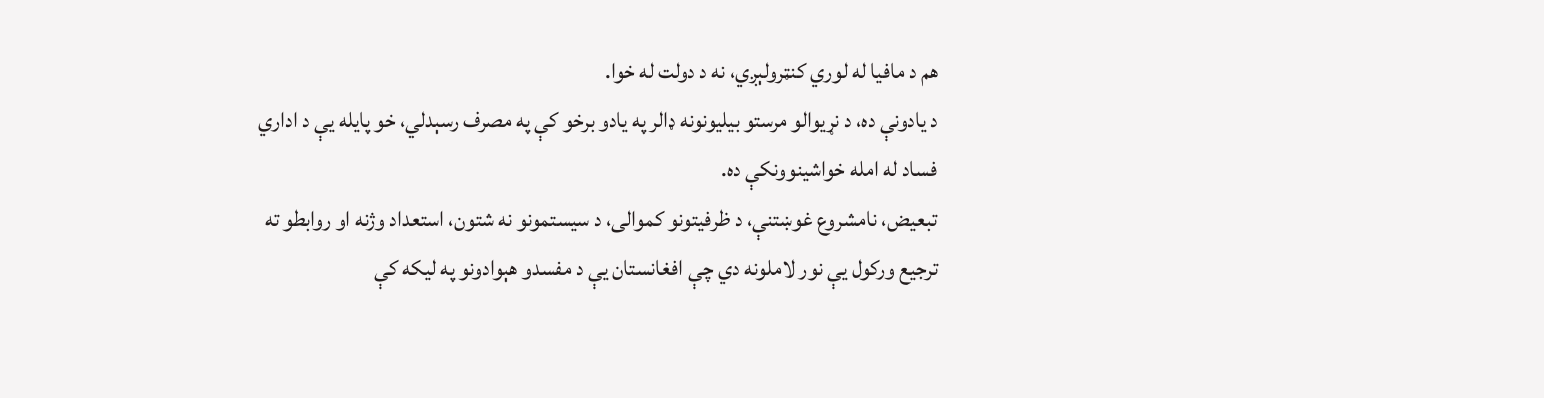هم د مافیا له لوري کنټرولېږي، نه د دولت له خوا.
د یادونې ده، د نړیوالو مرستو بيلیونونه ډالر په یادو برخو کې په مصرف رسېدلي، خو پایله یې د اداري فساد له امله خواشینوونکې ده.
تبعیض، نامشروع غوښتنې، د ظرفیتونو کموالی، د سیستمونو نه شتون، استعداد وژنه او روابطو ته ترجیع ورکول یې نور لاملونه دي چې افغانستان یې د مفسدو هېوادونو په لیکه کې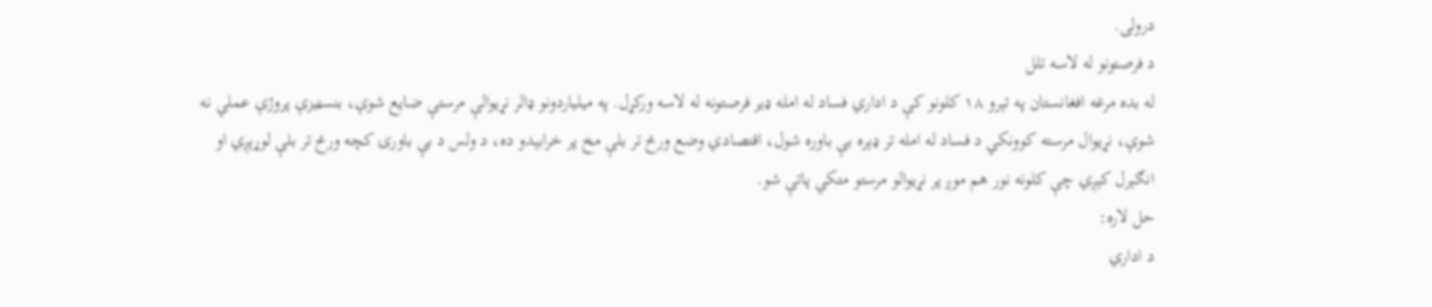درولی.
د فرصتونو له لاسه تلل
له بده مرغه افغانستان په تېرو ۱۸ کلونو کې د اداري فساد له امله ډیر فرصتونه له لاسه ورکړل. په میلیاردونو ډالر نړیوالې مرستې ضایع شوې، بنسټيزې پروژې عملي نه شوې، نړیوال مرسته کوونکي د فساد له امله تر ډېره بې باوره شول، اقتصادي وضع ورځ تر بلې مخ پر خرابېدو ده، د ولس د بې باورۍ کچه ورځ تر بلې لوړېږي او انګېرل کېږي چې کلونه نور هم موږ پر نړیوالو مرستو متکي پاتې شو.
حل لاره:
د اداري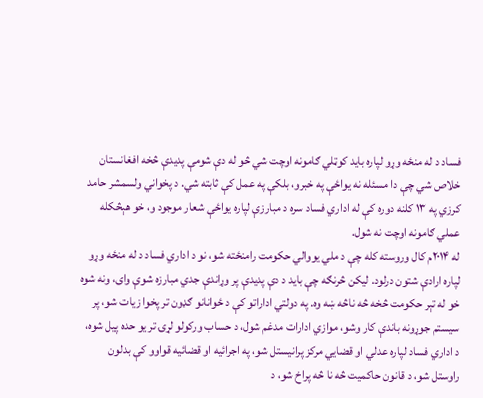فساد د له منځه وړو لپاره باید کوټلي ګامونه اوچت شي څو له دې شومې پدیدې څخه افغانستان خلاص شي چې دا مسئله نه یواځې په خبرو، بلکې په عمل کې ثابته شي. د پخواني ولسمشر حامد کرزي په ۱۳ کلنه دوره کې له اداري فساد سره د مبارزې لپاره یواځې شعار موجود و، خو هېڅکله عملي ګامونه اوچت نه شول.
له ۲۰۱۴م کال وروسته کله چې د ملي یووالي حکومت رامنځته شو، نو د اداري فساد د له منځه وړو لپاره ارادې شتون درلود. لیکن څرنګه چې باید د دې پدیدې پر وړاندې جدي مبارزه شوې وای، ونه شوه خو له تېر حکومت څخه څه ناڅه ښه وه. په دولتي اداراتو کې د ځوانانو ګډون تر پخوا زیات شو، پر سیستم جوړونه باندې کار وشو، موازي ادارات مدغم شول، د حساب ورکولو لړۍ تر یو حده پيل شوه، د اداري فساد لپاره عدلي او قضایي مرکز پرانیستل شو، په اجرائيه او قضائيه قواوو کې بدلون راوستل شو، د قانون حاکمیت څه نا څه پراخ شو، د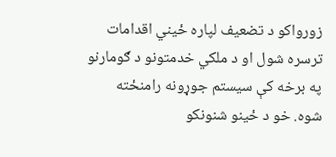زورواکو د تضعیف لپاره ځيني اقدامات ترسره شول او د ملکي خدمتونو د ګومارنو په برخه کې سیستم جوړونه رامنځته شوه. خو د ځینو شنونکو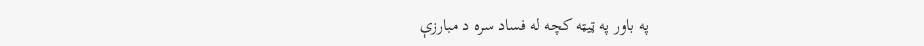په باور په ټيټه کچه له فساد سره د مبارزې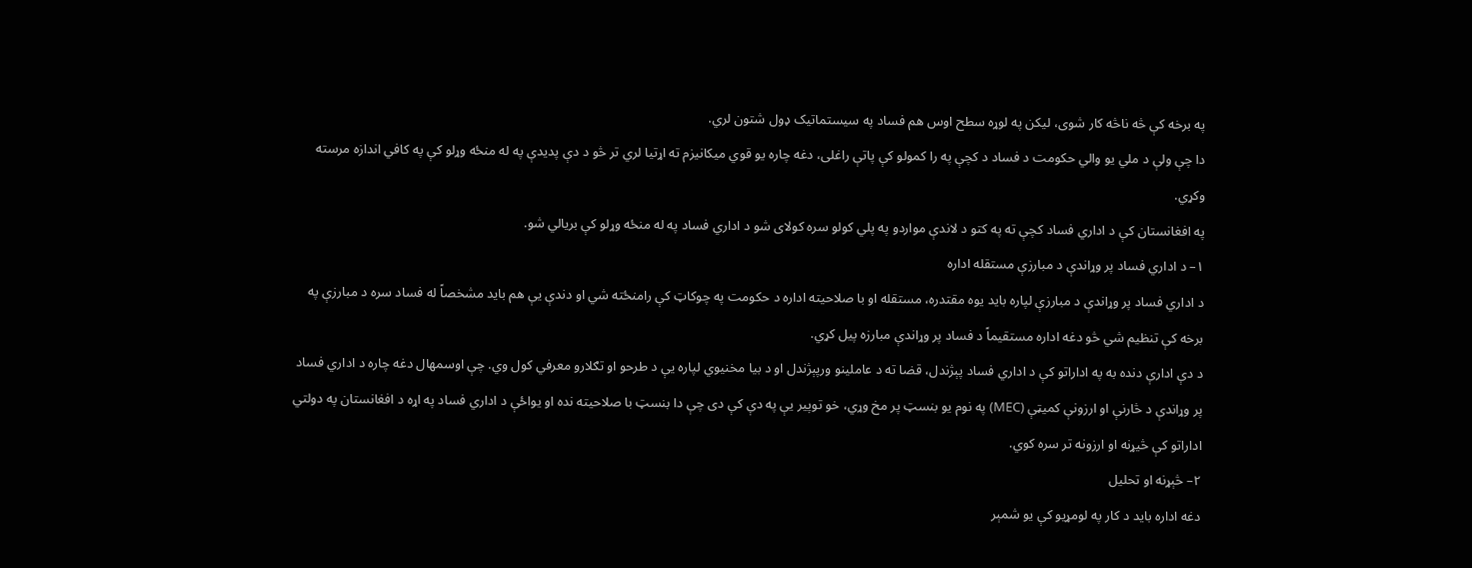په برخه کې څه ناڅه کار شوی، لیکن په لوړه سطح اوس هم فساد په سیستماتیک ډول شتون لري.
دا چې ولې د ملي یو والي حکومت د فساد د کچې په را کمولو کې پاتې راغلی، دغه چاره یو قوي میکانیزم ته اړتیا لري تر څو د دې پدیدې په له منځه وړلو کې په کافي اندازه مرسته وکړي.
په افغانستان کې د اداري فساد کچې ته په کتو د لاندې مواردو په پلي کولو سره کولای شو د اداري فساد په له منځه وړلو کې بریالي شو.
۱– د اداري فساد پر وړاندې د مبارزې مستقله اداره
د اداري فساد پر وړاندې د مبارزې لپاره باید یوه مقتدره، مستقله او با صلاحیته اداره د حکومت په چوکاټ کې رامنځته شي او دندې یې هم باید مشخصاً له فساد سره د مبارزې په برخه کې تنظیم شي څو دغه اداره مستقیماً د فساد پر وړاندې مبارزه پيل کړي.
د دې ادارې دنده به په اداراتو کې د اداري فساد پېژندل، قضا ته د عاملینو ورپېژندل او د بیا مخنیوي لپاره یې د طرحو او تګلارو معرفي کول وي. چې اوسمهال دغه چاره د اداري فساد پر وړاندې د څارنې او ارزونې کمیټې (MEC) په نوم یو بنسټ پر مخ وړي، خو توپير یې په دې کې دی چې دا بنسټ با صلاحیته نده او یواځې د اداري فساد په اړه د افغانستان په دولتي اداراتو کې څيړنه او ارزونه تر سره کوي.
۲– څېړنه او تحلیل
دغه اداره باید د کار په لومړیو کې یو شمېر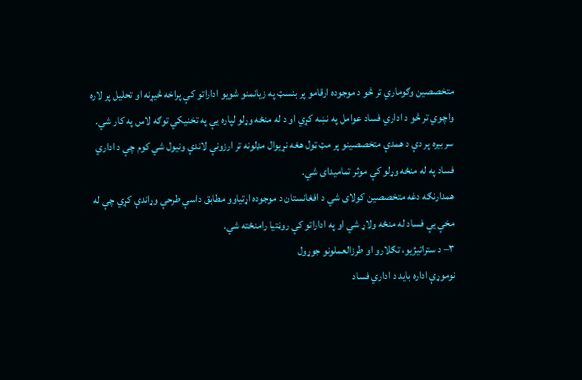متخصصین وګوماري تر څو د موجوده ارقامو پر بنسټ په زیانمنو شویو اداراتو کې پراخه څيړنه او تحلیل پر لاره واچوي تر څو د اداري فساد عوامل په نښه کړي او د له منځه وړلو لپاره یې په تخنیکي توګه لاس په کار شي. سربیره پر دې د همدې متخصصینو پر مټ ټول هغه نړیوال مډلونه تر ارزونې لاندې ونیول شي کوم چې د اداري فساد په له منځه وړلو کې موثر تمامیدای شي.
همدارنګه دغه متخصصین کولای شي د افغانستان د موجوده اړتیاوو مطابق داسې طرحې وړاندې کړي چې له مخې یې فساد له منځه ولاړ شي او په اداراتو کې روڼتیا رامنځته شي.
۳– د ستراتیژیو، تګلارو او طرزالعملونو جوړول
نوموړې اداره باید د اداري فساد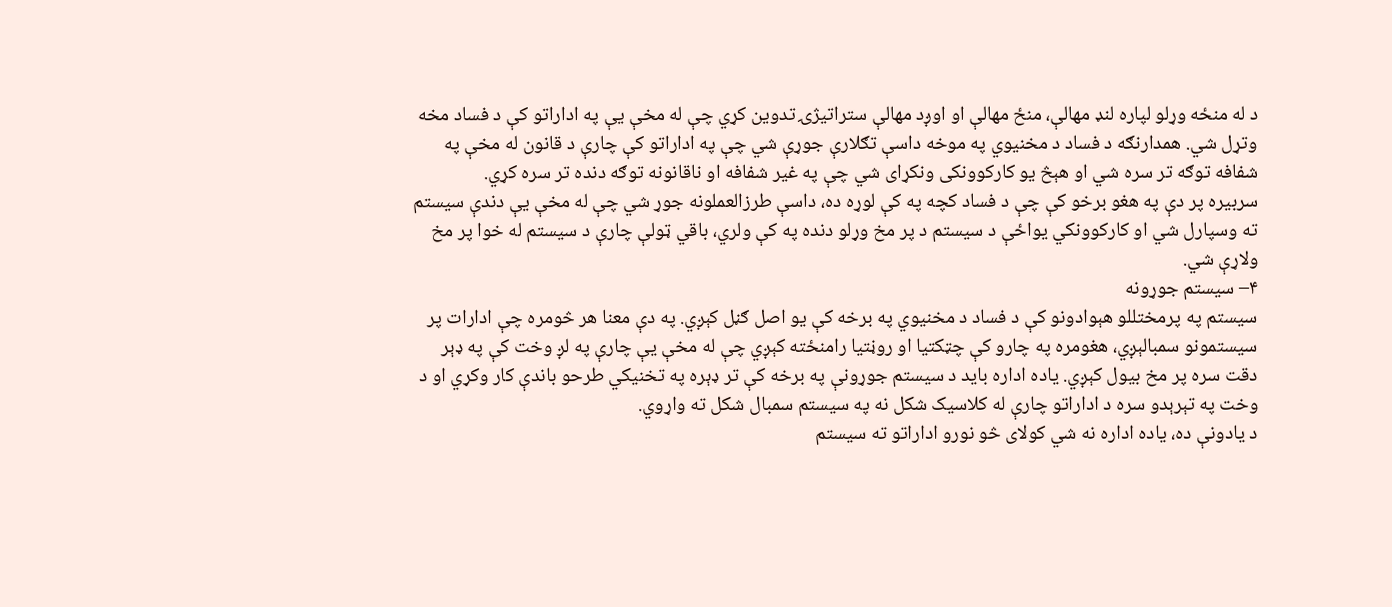د له منځه وړلو لپاره لنډ مهالې، منځ مهالې او اوږد مهالې ستراتیژۍ تدوین کړي چې له مخې یې په اداراتو کې د فساد مخه وتړل شي. همدارنګه د فساد د مخنیوي په موخه داسې تګلارې جوړې شي چې په اداراتو کې چارې د قانون له مخې په شفافه توګه تر سره شي او هېڅ یو کارکوونکی ونکړای شي چې په غیر شفافه او ناقانونه توګه دنده تر سره کړي.
سربیره پر دې په هغو برخو کې چې د فساد کچه په کې لوړه ده، داسې طرزالعملونه جوړ شي چې له مخې یې دندې سیستم ته وسپارل شي او کارکوونکي یواځې د سیستم د پر مخ وړلو دنده په کې ولري، باقي ټولې چارې د سیستم له خوا پر مخ ولاړې شي.
۴– سیستم جوړونه
سیستم په پرمختللو هېوادونو کې د فساد د مخنیوي په برخه کې یو اصل ګڼل کېږي. په دې معنا هر څومره چې ادارات پر سیستمونو سمبالېږي، هغومره په چارو کې چټکتیا او روڼتیا رامنځته کېږي چې له مخې یې چارې په لږ وخت کې په ډېر دقت سره پر مخ بیول کېږي. یاده اداره باید د سیستم جوړونې په برخه کې تر ډېره په تخنیکي طرحو باندې کار وکړي او د وخت په تېرېدو سره د اداراتو چارې له کلاسیک شکل نه په سیستم سمبال شکل ته واړوي.
د یادونې ده، یاده اداره نه شي کولای څو نورو اداراتو ته سیستم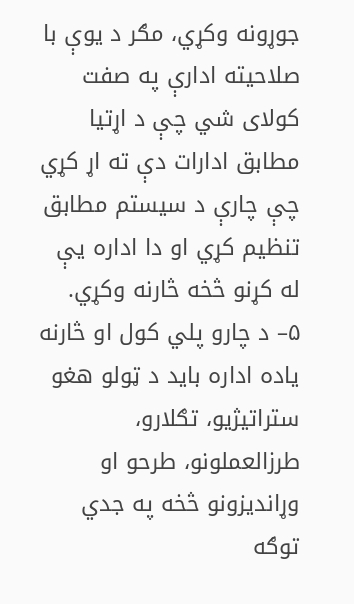جوړونه وکړي، مګر د یوې با صلاحیته ادارې په صفت کولای شي چې د اړتیا مطابق ادارات دې ته اړ کړي چې چارې د سیستم مطابق تنظیم کړي او دا اداره یې له کړنو څخه څارنه وکړي.
۵– د چارو پلي کول او څارنه
یاده اداره باید د ټولو هغو ستراتیژیو، تګلارو، طرزالعملونو، طرحو او وړاندیزونو څخه په جدي توګه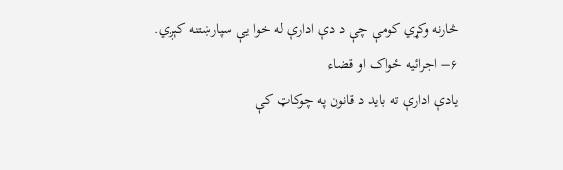څارنه وکړي کومې چې د دې ادارې له خوا یې سپارښتنه کېږي.
۶– اجرائيه ځواک او قضاء
یادې ادارې ته باید د قانون په چوکاټ کې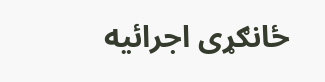ځانګړی اجرائيه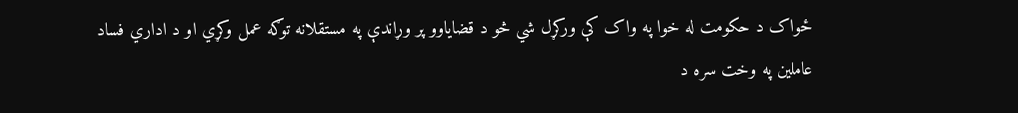ځواک د حکومت له خوا په واک کې ورکړل شي څو د قضایاوو پر وړاندې په مستقلانه توګه عمل وکړي او د اداري فساد عاملین په وخت سره د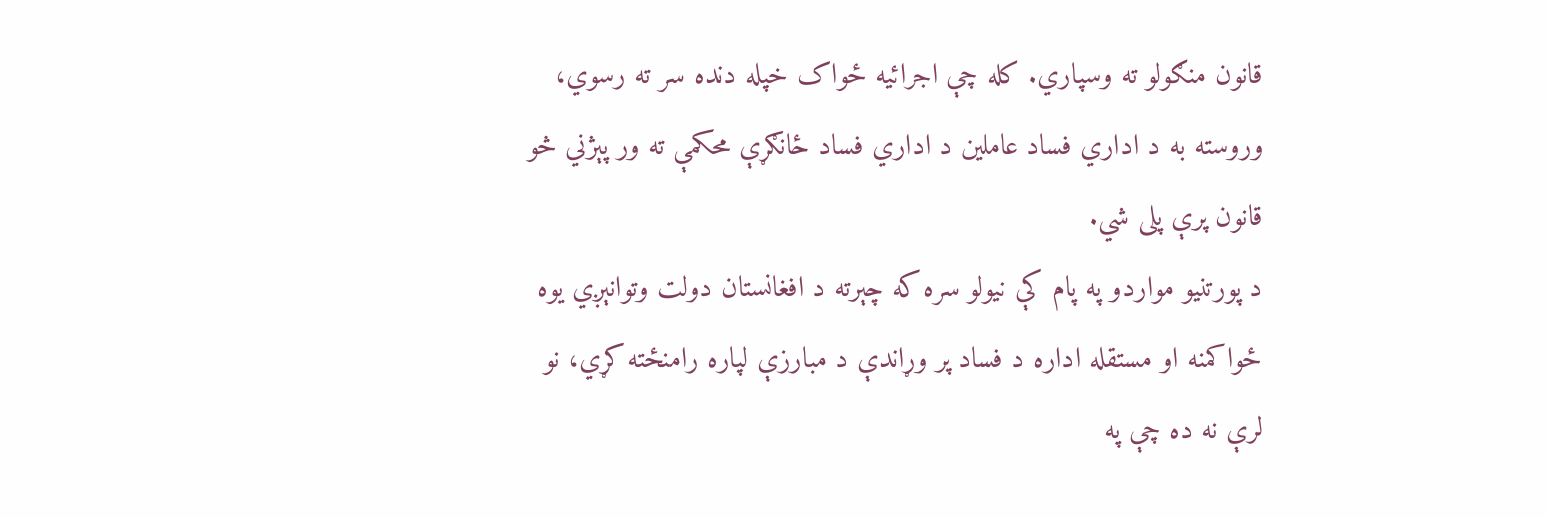قانون منګولو ته وسپاري. کله چې اجرائيه ځواک خپله دنده سر ته رسوي، وروسته به د اداري فساد عاملین د اداري فساد ځانګړې محکمې ته ور پېژني څو قانون پرې پلی شي.
د پورتنیو مواردو په پام کې نیولو سره که چېرته د افغانستان دولت وتوانېږي یوه ځواکمنه او مستقله اداره د فساد پر وړاندې د مبارزې لپاره رامنځته کړي، نو لرې نه ده چې په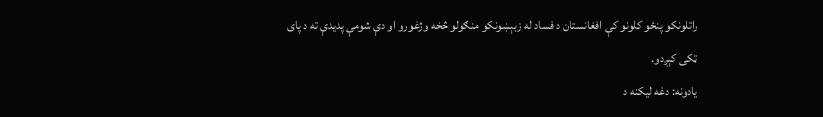راتلونکو پنځو کلونو کې افغانستان د فساد له زبېښونکو منګولو څخه وژغورو او دې شومې پدیدې ته د پای ټکی کېږدو.
يادونه: دغه ليکنه د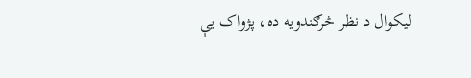ليکوال د نظر څرګندويه ده، پژواک يې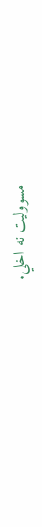مسووليت نه اخلي.